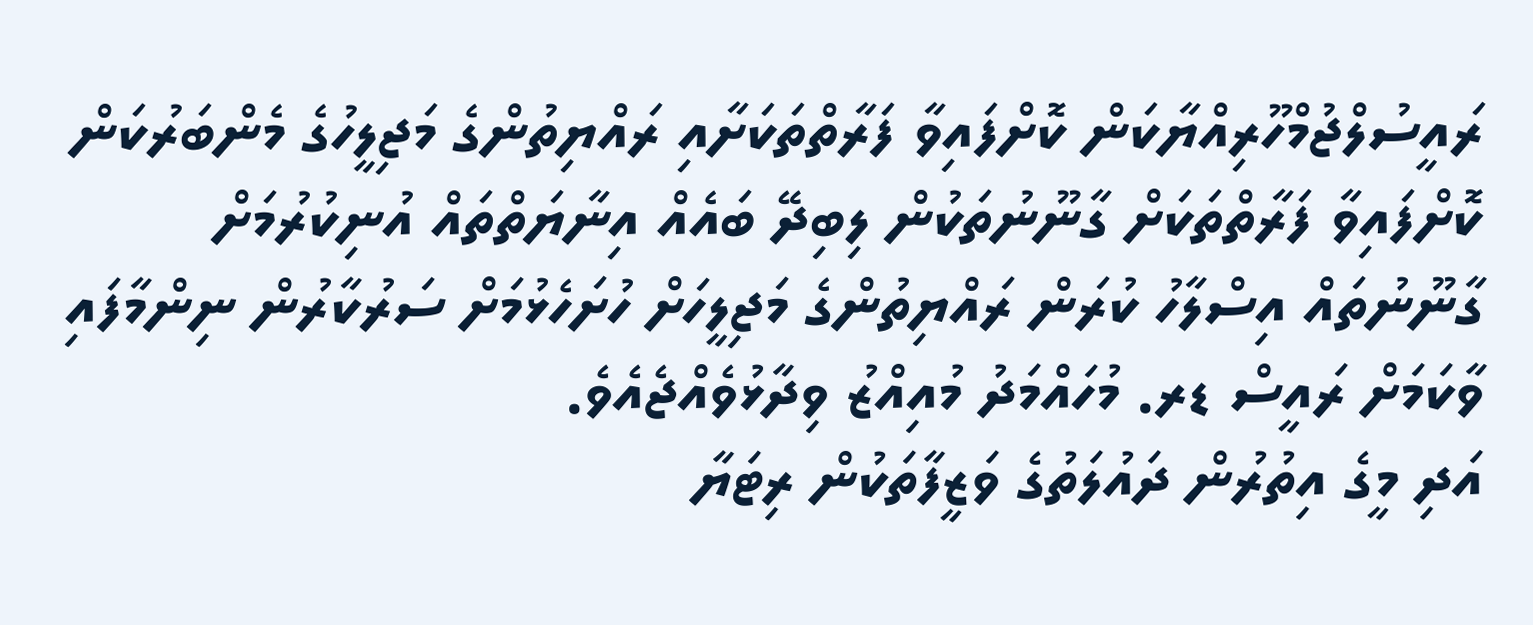ރައީސުލްޖުމްހޫރިއްޔާކަން ކޮށްފައިވާ ފަރާތްތަކަށާއި ރައްޔިތުންގެ މަޖިލީހުގެ މެންބަރުކަން ކޮށްފައިވާ ފަރާތްތަކަށް ގާނޫނުތަކުން ލިބިދޭ ބައެއް އިނާޔަތްތައް އުނިކުރުމަށް ގާނޫނުތައް އިސްލާހު ކުރަން ރައްޔިތުންގެ މަޖިލީހަށް ހުށަހެޅުމަށް ސަރުކާރުން ނިންމާފައި ވާކަމަށް ރައީސް ޑރ. މުހައްމަދު މުއިއްޒު ވިދާޅުވެއްޖެއެވެ.
އަދި މީގެ އިތުރުން ދައުލަތުގެ ވަޒީފާތަކުން ރިޓަޔާ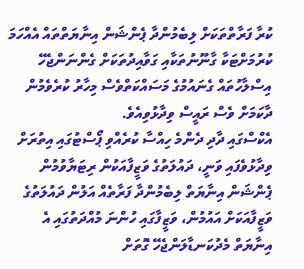ކުރާ ފަރާތްތަކަށް ލިބެމުންދާ ޕެންޝަން އިނާޔަތްތައް އެއްހަމަ ކުރުމަށްޓަކާ ގާނޫނުތަކާއި ގަވާއިދުތަކަށް ގެންނަންޖެހޭ އިސްލާހުތައް ގެނައުމުގެ މަސައްކަތްވެސް މިހާރު ކުރެވެމުން ދާކަމަށް ވެސް ރައީސް ވިދާޅުވިއެވެ.
އެކްސްގައި ދާދި ދެންމެ ހިއްސާ ކުރެއްވި ޕޯސްޓުގައި އިތުރަށް ވިދާޅުވެފައި ވަނީ، ދައުލަތުގެ ވަޒީފާއަކުން ރިޓަޔާވުމުން ޕެންޝަން އިނާޔަތް ލިބެމުންދާ ފަރާތެއް އަލުން ދައުލަތުގެ ވަޒީފާއަކަށް އައުމުން، ވަޒީފާގައި ހުންނަ މުއްދަތުގައި އެ އިނާޔަތް މެދުކަނޑާލަންޖެހޭ ގޮތަށް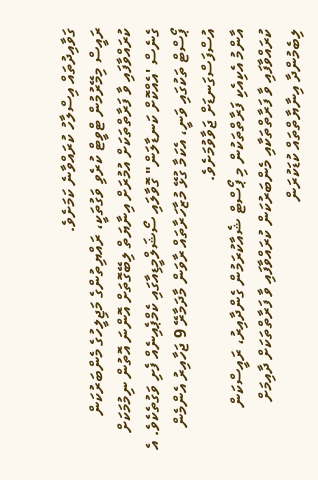ގަވާއިދުތައް އިސްލާހު ކުރައްވާނެ ކަމަށެވެ.
ރައީސް މިމޭރުމުން ޓްވީޓް ކުރެވި ވަގުތަކީ، ރައްޔިތުންގެ މަޖިލީހުގެ މެންބަރުކަން ކުރައްވާފައި ވާ ފަރާތްތަކަށް އުމުރަށް އިނާޔަތް ލިބޭގޮތަށް އޮންނަ އޮތުން ނިމުމަކަށް ގެނެސް 'އެއްކޮށް ކަނޑާލަން" ގޮވާލައި ސޯޝަލްމީޑިއާގައި ކެމްޕެއިނެއް ފެށި ވަގުތެކެވެ. އެ ޕޯސްޓް ތަކުގައި ވަނީ، އެކަމާ ގުޅޭ މުޒާހަރާތައް ރާވަން މާދަމާރޭ 9 ޖަހާއިރު އެންމެން އުސްފަސްގަނޑަށް ޖަވާވުމަށެވެ.
އާންމު އެކިއެކި ފަރާތްތަކުން މި ޕޯސްޓް ޝެއާކުރަމުން ގެންދާއިރު، ރައީސްކަން ކުރައްވާފައި ވާ ފަރާތްތަކާއި މެންބަރުކަން ކުރައްވާފައި ވާ ފަރާތްތަކަށް ދާއިމަށް ލިބެމުންދާ އިނާޔާތްތައް ކުޑަކުރަން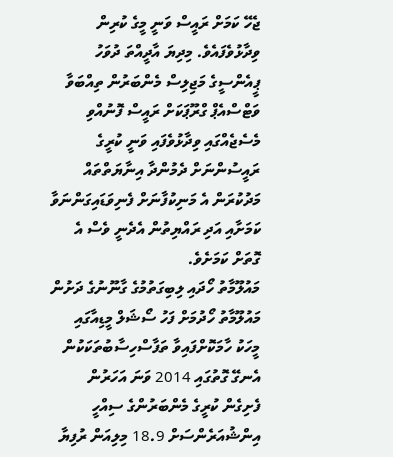ޖެހޭ ކަމަށް ރައީސް ވަނީ މީގެ ކުރިން ވިދާޅުވެފައެވެ. މިދިޔަ އާދީއްތަ ދުވަހު ޕީއެންސީގެ މަޖިލިސް މެންބަރުން ތިއްބަވާ ވަޓްސްއެޕް ގްރޫޕަކަށް ރައީސް ފޮނުއްވި މެސެޖެއްގައި ވިދާޅުވެފައި ވަނީ ކުރީގެ ރައީސުންނަށް ދެމުންދާ އިނާޔަތްތައް މަދުކުރަން އެ މަނިކުފާނަށް ފެނިވަޑައިގަންނަވާ ކަމަށާއި އަދި ރައްޔިތުން އެދެނީ ވެސް އެ ގޮތަށް ކަމަށެވެ.
މައުލޫމާތު ހޯދައި ލިބިގަތުމުގެ ގާނޫނުގެ ދަށުން މައުލޫމާތު ހޯދުމަށް ފަހު ސޯޝަލް މީޑިއާގައި މީހަކު ހާމަކޮށްފައިވާ ތަފާސްހިސާބުތަކަކުން އެނގޭ ގޮތުގައި 2014 ވަނަ އަހަރުން ފެށިގެން ކުރީގެ މެންބަރުންގެ ސިއްހީ އިންޝުއަރެންސަށް 18.9 މިލިއަން ރުފިޔާ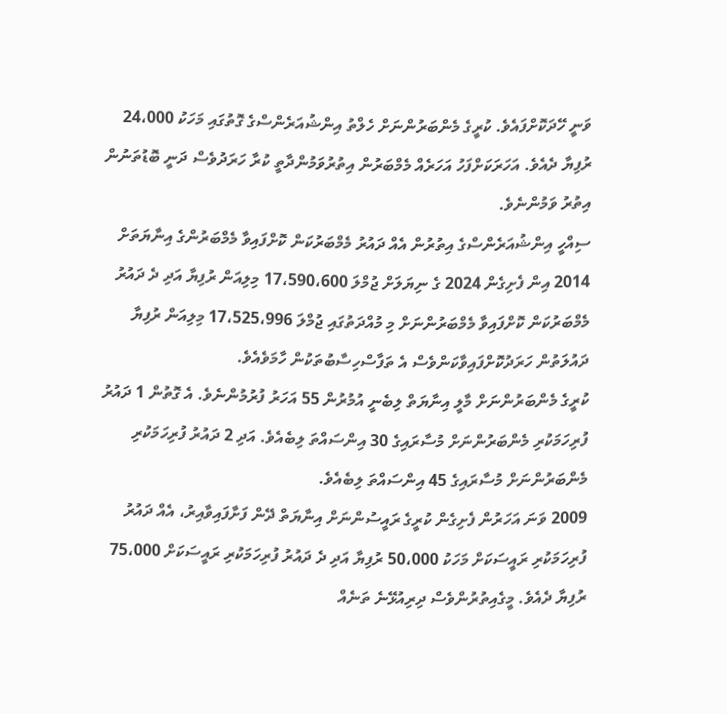ވަނީ ހޭދަކޮށްފައެވެ. ކުރީގެ މެންބަރުންނަށް ހެލްތު އިންޝުއަރެންސްގެ ގޮތުގައި މަހަކު 24،000 ރުފިޔާ ދެއެވެ. އަހަރަކަށްފަހު އަހަރެއް މެމްބަރުން އިތުރުވަމުންދާތީ ކުރާ ހަރަދުވެސް ދަނީ ބޮޑުތަނުން އިތުރު ވަމުންނެވެ.
ސިއްހީ އިންޝުއަރެންސްގެ އިތުރުން އެއް ދައުރު މެމްބަރުކަން ކޮށްފައިވާ މެމްބަރުންގެ އިނާޔަތަށް 2014 އިން ފެށިގެން 2024 ގެ ނިޔަލަށް ޖުމްލަ 17،590،600 މިލިއަން ރުފިޔާ އަދި ދެ ދައުރު މެމްބަރުކަން ކޮށްފައިވާ މެމްބަރުންނަށް މި މުއްދަތުގައި ޖުމްލަ 17،525،996 މިލިއަން ރުފިޔާ ދައުލަތުން ހަރަދުކޮށްފައިވާކަންވެސް އެ ތަފާސްހިސާބުތަކުން ހާމަވެއެވެ.
ކުރީގެ މެންބަރުންނަށް މާލީ އިނާޔަތް ލިބެނީ އުމުރުން 55 އަހަރު ފުރުމުންނެވެ. އެ ގޮތުން 1 ދައުރު ފުރިހަމަކުރި މެންބަރުންނަށް މުސާރައިގެ 30 އިންސައްތަ ލިބެއެވެ. އަދި 2 ދައުރު ފުރިހަމަކުރި މެންބަރުންނަށް މުސާރައިގެ 45 އިންސައްތަ ލިބެއެވެ.
2009 ވަނަ އަހަރުން ފެށިގެން ކުރީގެ ރައީސުންނަށް އިނާޔަތް ދޭން ފަށާފައިވާއިރު، އެއް ދައުރު ފުރިހަމަކުރި ރައީސަކަށް މަހަކު 50،000 ރުފިޔާ އަދި ދެ ދައުރު ފުރިހަމަކުރި ރައީސަކަށް 75،000 ރުފިޔާ ދެއެވެ. މީގެއިތުރުންވެސް ދިރިއުޅޭނެ ތަނެއް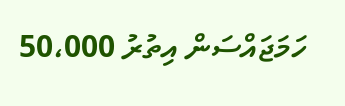ހަމަޖައްސަން އިތުރު 50،000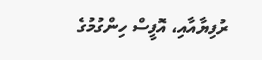ރުފިޔާއާއި، އޮފީސް ހިންގުމުގެ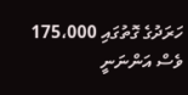ހަރަދުގެ ގޮތުގައި 175،000 ވެސް އަންނަނީ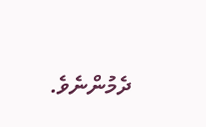ދެމުންނެވެ.